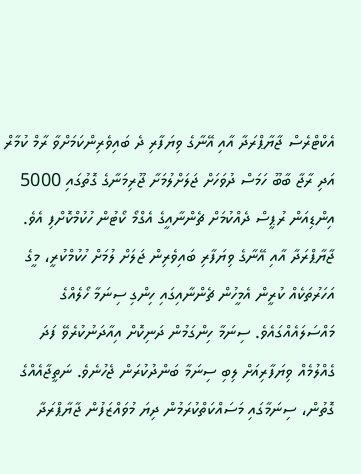އެކްޓްރެސް ޖާޔާޕްރަދާ އާއި އޭނާގެ ވިޔަފާރި ދެ ބައިވެރިންކަމަށްވާ ރާމް ކުމާރް އަދި ރާޖާ ބާބޫ ހަމަސް ދުވަހަށް ޖަލަށްލުމަށާ ޖޫރިމަނާގެ ގޮތުގައި 5000 އިންޑިއަން ރުޕީސް ދެއްކުމަށް ޗެންނާއީގެ އެގްމޯ ކޯޓުން ހުކުމްކޮށްފި އެވެ.
ޖާޔާޕްރަދާ އާއި އޭނާގެ ވިޔަފާރި ބައިވެރިން ޖަލަށް ލުމަށް ހުކުމްކުރީ، މީގެ އަހަރުތަކެއް ކުރީން އެމީހުން ޗެންނާއިގައި ހިންގި ސިނަމާ ހޯލެއްގެ މައްސަލައެއްގައެވެ. ސިނަމާ ހިންގަމުން ދަނިކޮށް އިއާދަނުކުރެވޭ ފަދަ ގެއްލުމެއް ވިޔަފާރިއަށް ލިބި ސިނަމާ ބަންދުކުރަން ޖެހުނެވެ. ނަތީޖާއެއްގެ ގޮތުން، ސިނަމާގައި މަސައްކަތްކުރަމުން ދިޔަ މުވައްޒަފުން ޖާޔާޕްރަދާ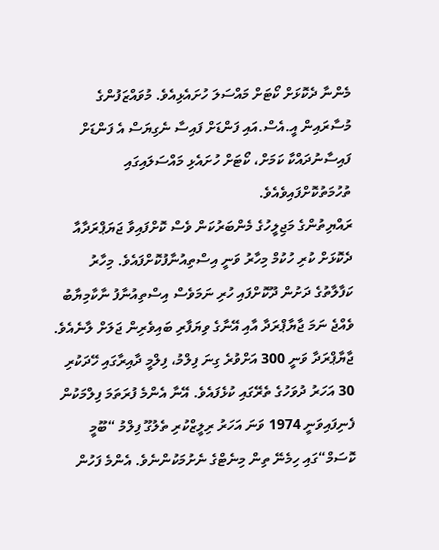މެންނާ ދެކޮޅަށް ކޯޓަށް މައްސަލަ ހުށައެޅިއެވެ. މުވައްޒަފުންގެ މުސާރައިން އީ.އެސް.އައި ފަންޑަށް ފައިސާ ނެގިޔަސް އެ ފަންޑަށް ފައިސާނުދައްކާ ކަމަށް، ކޯޓަށް ހުށައެޅި މައްސަލައިގައި ތުހުމަތުކޮށްފައިވެއެވެ.
ރައްޔިތުންގެ މަޖިލީހުގެ މެންބަރުކަން ވެސް ކޮށްފައިވާ ޖަޔަޕްރަދާއާ ދެކޮޅަށް ކުރި ހުކުމް މިހާރު ވަނީ އިސްތިއުނާފުކޮށްފައެވެ. މިހާރު ކަފާލާތުގެ ދަށުން ދޫކޮށްފައި ހުރި ނަމަވެސް އިސްތިއުނާފު ނާކާމިޔާބު ވެއްޖެ ނަމަ ޖާޔާޕްރަދާ އާއި އޭނާގެ ވިޔަފާރި ބައިވެރިން ޖަލަށް ލާނެއެވެ.
ޖާޔާޕްރަދާ ވަނީ 300 އަށްވުރެ ގިނަ ފިލްމު، ފިލްމީ ދާއިރާގައި ހޭދަކުރި 30 އަހަރު ދުވަހުގެ ތެރޭގައި ކުޅެފައެވެ. އޭނާ އެންމެ ފުރަތަމަ ފިލްމަކުން ފެނިފައިވަނީ 1974 ވަނަ އަހަރު ރިލީޒްކުރި ތެލުގޫ ފިލްމު “ބޫމީ ކޮސަމް“ގައި ހިމެނޭ ތިން މިނެޓްގެ ނެށުމަކުންނެވެ. އެންމެ ފަހުން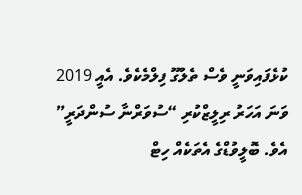ކުޅެފައިވަނީ ވެސް ތެލުގޫ ފިލްމެކެވެ. އެއީ 2019 ވަނަ އަހަރު ރިލީޒްކުރި “ސުވަރްނާ ސުންދަރީ” އެވެ. ބޮލީވުޑްގެ އެތަކެއް ހިޓް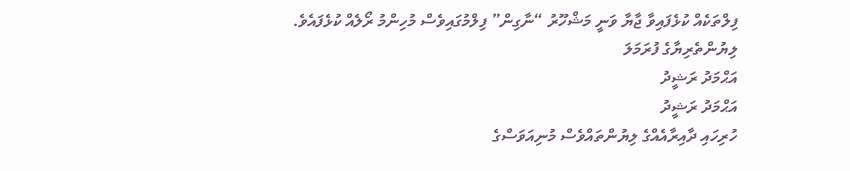ފިލްތަކެއް ކުޅެފައިވާ ޖާޔާ ވަނީ މަޝްހޫރު “ނާގިން” ފިލްމުގައިވެސް މުހިންމު ރޯލެއް ކުޅެފައެވެ.
ލިޔުންތެރިޔާގެ ފުރަމަލަ
އަޙްމަދު ރަޝީދު
އަޙްމަދު ރަޝީދު
ހުރިހައި ދާއިރާއެއްގެ ލިޔުންތައްވެސް މުނިއަވަސްގެ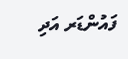ފައުންޑަރ އަދި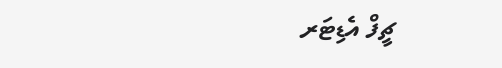ޗީފް އެޑިޓަރ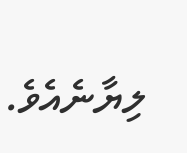ލިޔާނެއެވެ.